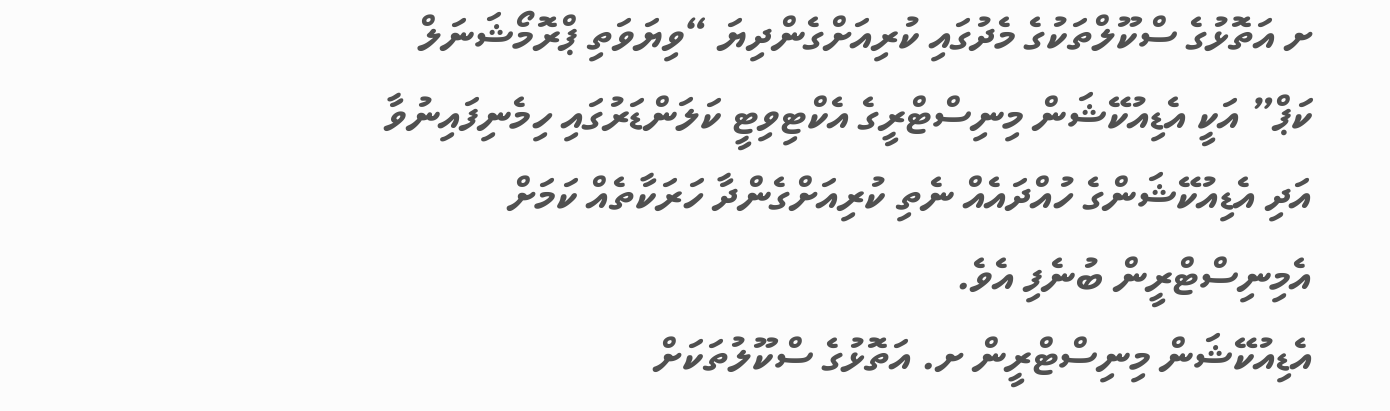ށ އަތޮޅުގެ ސްކޫލްތަކުގެ މެދުގައި ކުރިއަށްގެންދިޔަ “ވިޔަވަތި ޕްރޮމޯޝަނަލް ކަޕް” އަކީ އެޑިއުކޭޝަން މިނިސްޓްރީގެ އެކްޓިވިޓީ ކަލަންޑަރުގައި ހިމެނިފައިނުވާ އަދި އެޑިއުކޭޝަންގެ ހުއްދައެއް ނެތި ކުރިއަށްގެންދާ ހަރަކާތެއް ކަމަށް އެމިނިސްޓްރީން ބުނެފި އެވެ.
އެޑިއުކޭޝަން މިނިސްޓްރީން ށ. އަތޮޅުގެ ސްކޫލުތަކަށް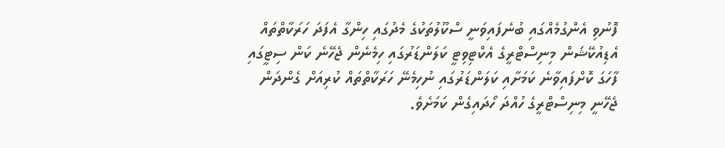ފޮނުވި އެންގުމެއްގައި ބުނެފައިވަނީ ސްކޫލުތަކުގެ މެދުގައި ހިންގާ އެފަދަ ހަރަކާތްތައް އެޑިއުކޭޝަން މިނިސްޓްރީގެ އެކްޓިވިޓީ ކަލަންޑަރުގައި ހިމެނެން ޖެހޭނެ ކަން ސިޓީގައި ފާހަގަ ކޮށްފައިވާނެ ކަމަށާއި ކަލަންޑަރުގައި ނުހިމެނޭ ހަރަކާތްތައް ކުރިއަށް ގެންދަން ޖެހޭނީ މިނިސްޓްރީގެ ހުއްދަ ހޯދައިގެން ކަމަށެވެ.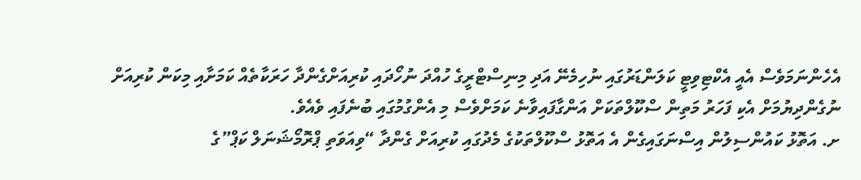އެހެންނަމަވެސް އެއީ އެކްޓިވިޓީ ކަލަންޑަރުގައި ނުހިމެނޭ އަދި މިނިސްޓްރީގެ ހުއްދަ ނުހޯދައި ކުރިއަށްގެންދާ ހަރަކާތެއް ކަމަށާއި މިކަން ކުރިއަށް ނުގެންދިޔުމަށް އެކި ފަހަރު މަތިން ސްކޫލްތަކަށް އަންގާފައިވާނެ ކަމަށްވެސް މި އެންގުމުގައި ބުނެފައި ވެއެވެ.
ށ. އަތޮޅު ކައުންސިލުން އިސްނަގައިގެން އެ އަތޮޅު ސްކޫލްތަކުގެ މެދުގައި ކުރިއަށް ގެންދާ “ވިއަވަތި ޕްރޮމޯޝަނަލް ކަޕް”ގެ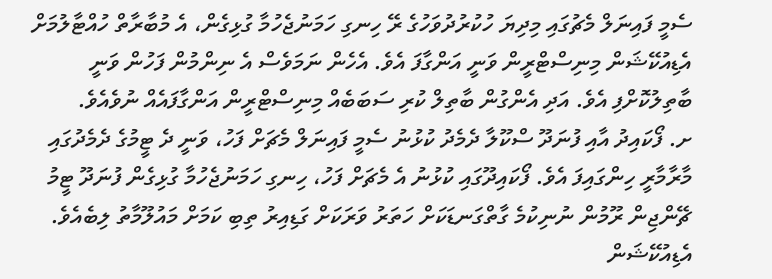ސެމީ ފައިނަލް މެޗުގައި މިދިޔަ ހުކުރުދުވަހުގެ ރޭ ހިނގި ހަމަނުޖެހުމާ ގުޅިގެން، އެ މުބާރާތް ހުއްޓާލުމަށް އެޑިއުކޭޝަން މިނިސްޓްރީން ވަނީ އަންގާފަ އެވެ. އެހެން ނަމަވެސް އެ ނިންމުން ފަހުން ވަނީ ބާތިލުކޮށްފި އެވެ. އަދި އެންގުން ބާތިލް ކުރި ސަބަބެއް މިނިސްޓްރީން އަންގާފައެއް ނުވެއެވެ.
ށ. ފޯކައިދު އާއި ފުނަދޫ ސްކޫލާ ދެމެދު ކުޅުނު ސެމީ ފައިނަލް މެޗަށް ފަހު، ވަނީ ދެ ޓީމުގެ ދެމެދުގައި މާރާމާރީ ހިންގައިފަ އެވެ. ފޯކައިދޫގައި ކުޅުނު އެ މެޗަށް ފަހު، ހިނގި ހަމަނުޖެހުމާ ގުޅިގެން ފުނަދޫ ޓީމު ޗޭންޖިން ރޫމުން ނުނިކުމެ ގާތްގަނޑަކަށް ހަތަރު ވަރަކަށް ގަޑިއިރު ތިބި ކަމަށް މައުލޫމާތު ލިބެއެވެ.
އެޑިއުކޭޝަން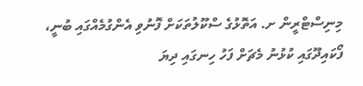މިނިސްޓްރީން ށ. އަތޮޅުގެ ސްކޫލުތަކަށް ފޮނުވި އެންގުމެއްގައި ބުނީ، ފޯކައިދޫގައި ކުޅުނު މެޗަށް ފަހު ހިނގައި ދިޔަ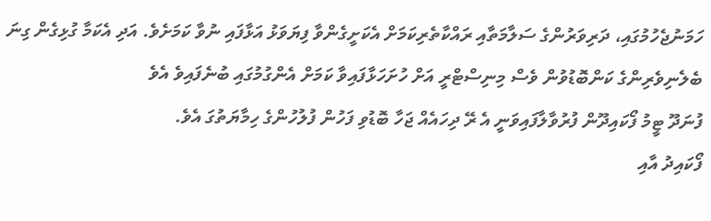ހަމަނުޖެހުމުގައި، ދަރިވަރުންގެ ސަލާމަތާއި ރައްކާތެރިކަމަށް އެކަށީގެންވާ ފިޔަވަޅު އަޅާފައި ނުވާ ކަމަށެވެ. އަދި އެކަމާ ގުޅިގެން ގިނަ ބެލެނިވެރިންގެ ކަންބޮޑުވުން ވެސް މިނިސްޓްރީ އަށް ހުށަހަޅާފައިވާ ކަމަށް އެންގުމުގައި ބުނެފައިވެ އެވެ
ފުނަދޫ ޓީމު ފޯކައިދޫން ފުރުވާލާފައިވަނީ އެ ރޭ ދިހައެއް ޖަހާ ބޮޑުވި ފަހުން ފުލުހުންގެ ހިމާޔަތުގަ އެވެ.
ފޯކައިދު އާއި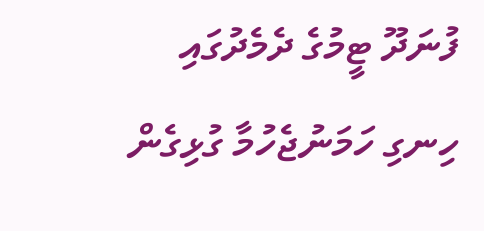ފުނަދޫ ޓީމުގެ ދެމެދުގައި ހިނގި ހަމަނުޖެހުމާ ގުޅިގެން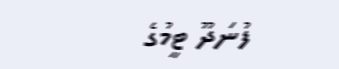ފުނަދޫ ޓީމުގެ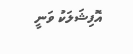އޮފިޝަލަކު ވަނީ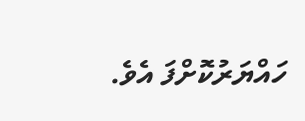ހައްޔަރުކޮށްފަ އެވެ.